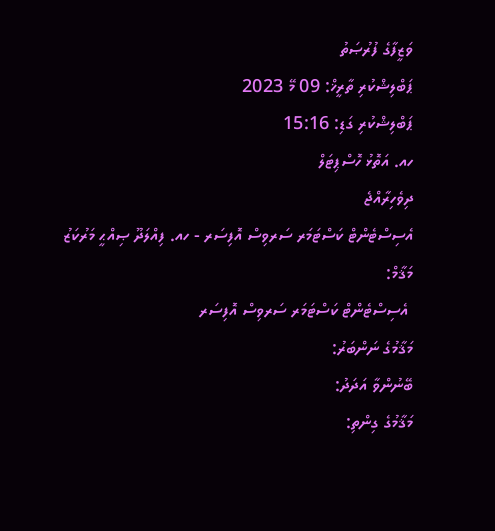ވަޒީފާގެ ފުރުޞަތު
ޕަބްލިޝްކުރި ތާރީޚް: 09 މޭ 2023
ޕަބްލިޝްކުރި ގަޑި: 15:16
ހއ. އަތޮޅު ހޮސްޕިޓަލް
ދިވެހިރާއްޖެ
އެސިސްޓެންޓް ކަސްޓަމަރ ސަރވިސް އޮފިސަރ - ހއ. ފިއްލަދޫ ޞިއްޙީ މަރުކަޒު
މަޤާމް:
 އެސިސްޓެންޓް ކަސްޓަމަރ ސަރވިސް އޮފިސަރ
މަޤާމުގެ ނަންބަރު:
ބޭނުންވާ އަދަދު:
މަޤާމުގެ ގިންތި: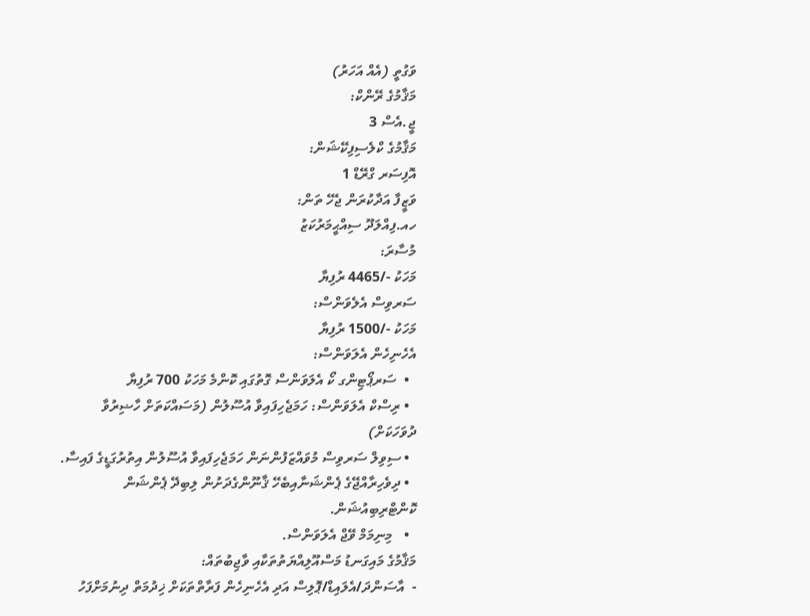ވަގުތީ (އެއް އަހަރު)
މަޤާމުގެ ރޭންކް:
ޖީ.އެސް 3
މަޤާމުގެ ކްލެސިފިކޭޝަން:
އޮފިސަރ ގްރޭޑް 1
ވަޒީފާ އަދާކުރަން ޖެހޭ ތަން:
ހއ.ފިއްލަދޫ ސިއްޙީމަރުކަޒު
މުސާރަ:
މަހަކު -/4465 ރުފިޔާ
ސަރވިސް އެލެވަންސް:
މަހަކު -/1500 ރުފިޔާ
އެހެނިހެން އެލަވަންސް:
  •  ސަރޕޯޓިންގ ކޯ އެލަވަންސް ގޮތުގައި ކޮންމެ މަހަކު 700 ރުފިޔާ
  • ރިސްކް އެލަވަންސް: ހަމަޖެހިފައިވާ އުސޫލުން (މަސައްކަތަށް ހާޟިރުވާ ދުވަހަކަށް)
  • ސިވިލް ސަރވިސް މުވައްޒަފުންނަން ހަމަޖެހިފައިވާ އުސޫލުން އިތުރުގަޑީގެ ފައިސާ.
  • ދިވެހިރާއްޖޭގެ ޕެންޝަނާއިބެހޭ ޤާނޫންގެދަށުން ލިބިދޭ ޕެންޝަން ކޮންޓްރިބިއުޝަން.
  •   މިނިމަމް ވޭޖް އެލަވަންސް.
މަޤާމުގެ މައިގަނޑު މަސްއޫލިއްޔަތުތަކާއި ވާޖިބުތައް:
-  އާސަންދަ/އެލައިޑް/ޕޮލިސް އަދި އެހެނިހެން ފަރާތްތަކަށް ޚިދުމަތް ދިނުމަށްފަހު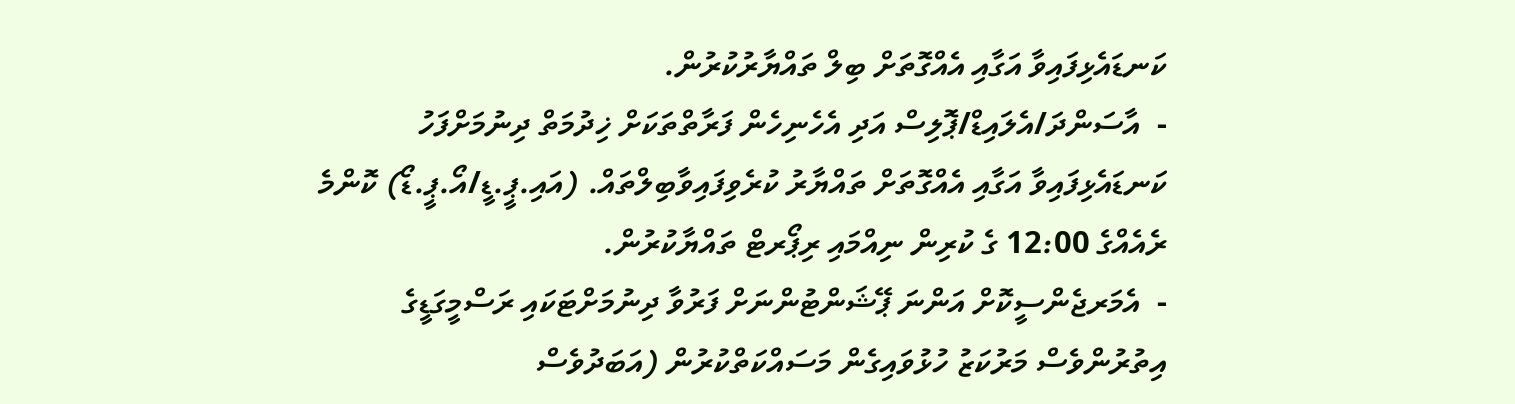ކަނޑައެޅިފައިވާ އަގާއި އެއްގޮތަށް ބިލް ތައްޔާރުކުރުން.
-  އާސަންދަ/އެލައިޑް/ޕޮލިސް އަދި އެހެނިހެން ފަރާތްތަކަށް ޚިދުމަތް ދިނުމަށްފަހު ކަނޑައެޅިފައިވާ އަގާއި އެއްގޮތަށް ތައްޔާރު ކުރެވިފައިވާބިލްތައް. (އައި.ޕީ.ޑީ/އޯ.ޕީ.ޑޯ) ކޮންމެ ރެއެއްގެ 12:00 ގެ ކުރިން ނިއްމައި ރިޕޯރޓް ތައްޔާކުރުން.
-  އެމަރޖެންސީކޮށް އަންނަ ޕޭޝަންޓުންނަށް ފަރުވާ ދިނުމަށްޓަކައި ރަސްމީގަޑީގެ އިތުރުންވެސް މަރުކަޒު ހުޅުވައިގެން މަސައްކަތްކުރުން (އަބަދުވެސް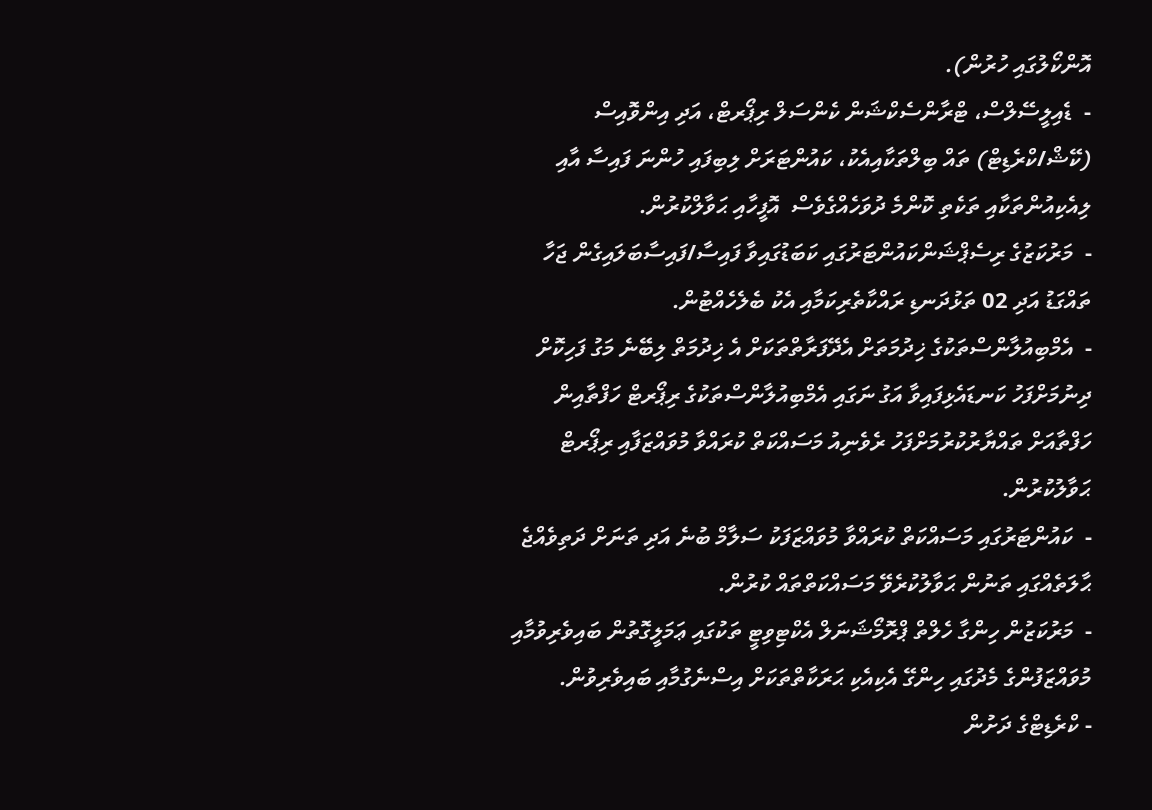އޮންކޯލުގައި ހުރުން).
-  ޑެއިލީސޭލްސް، ޓްރާންސެކްޝަން ކެންސަލް ރިޕޯރޓް، އަދި އިންވޮއިސް (ކޭޝް/ކްރެޑިޓް) ތައް ބިލްތަކާއިއެކު، ކައުންޓަރަށް ލިބިފައި ހުންނަ ފައިސާ އާއި ލިއެކިއުންތަކާއި ތަކެތި ކޮންމެ ދުވަހެއްގެވެސް  އޮފީހާއި ޙަވާލްކުރުން.
-  މަރުކަޒުގެ ރިސެޕްޝަންކައުންޓަރުގައި ކަބަޑުގައިވާ ފައިސާ/ފައިސާބަލައިގެން ޖަހާ ތައްގަޑު އަދި 02 ތަޅުދަނޑި ރައްކާތެރިކަމާއި އެކު ބެލެހެއްޓުން.
-  އެމްބިއުލާންސްތަކުގެ ޚިދުމަތަށް އެދޭފަރާތްތަކަށް އެ ޚިދުމަތް ލިބޭނެ މަގު ފަހިކޮށް ދިނުމަށްފަހު ކަނޑައެޅިފައިވާ އަގު ނަގައި އެމްބިއުލާންސްތަކުގެ ރިޕޯރޓް ހަފްތާއިން ހަފްތާއަށް ތައްޔާރުކުރުމަށްފަހު ރެވެނިއު މަސައްކަތް ކުރައްވާ މުވައްޒަފާއި ރިޕޯރޓް ޙަވާލުކުރުން.
-  ކައުންޓަރުގައި މަސައްކަތް ކުރައްވާ މުވައްޒަފަކު ސަލާމް ބުނެ އަދި ތަނަށް ދަތިވެއްޖެ ޙާލަތެއްގައި ތަނުން ޙަވާލުކުރެވޭ މަސައްކަތްތައް ކުރުން.
-  މަރުކަޒުން ހިންގާ ހެލްތް ޕްރޮމޯޝަނަލް އެކްޓިވިޓީ ތަކުގައި ޢަމަލީގޮތުން ބައިވެރިވުމާއި މުވައްޒަފުންގެ މެދުގައި ހިންގޭ އެކިއެކި ޙަރަކާތްތަކަށް އިސްނެގުމާއި ބައިވެރިވުން.
- ކްރެޑިޓްގެ ދަށުން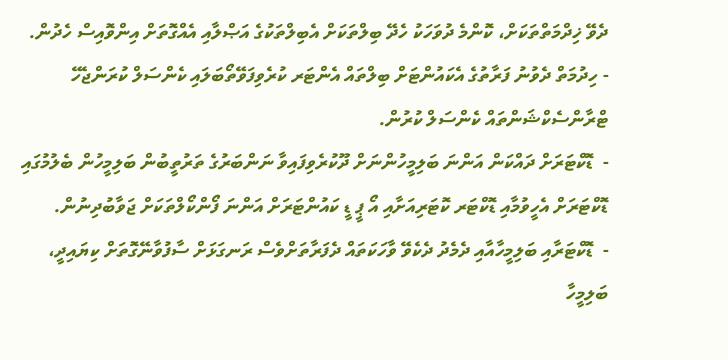ދެވޭ ޚިދްމަތްތަކަށް، ކޮންމެ ދުވަހަކު ހެދޭ ބިލްތަކަށް އެބިލްތަކުގެ އަޞްލާއި އެއްގޮތަށް އިންވޮއިސް ހެދުން.
- ހިދުމަތް ދެވުނު ފަރާތުގެ އެކައުންޓަށް ބިލްތައް އެންޓަރ ކުރެވިފަވޭތޯބަލައި ކެންސަލް ކުރަންޖެހޭ ޓްރާންސެކްޝަންތައް ކެންސަލް ކުރުން.
-  ޑޮކްޓަރަށް ދައްކަން އަންނަ ބަލިމީހުންނަށް ދޫކުރެވިފައިވާ ނަންބަރުގެ ތަރުތީބުން ބަލިމީހުން ބެލުމުގައި ޑޮކްޓަރަށް އެހީވުމާއި ޑޮކްޓަރ ކޮޓަރިއަށާއި އޯ ޕީ ޑީ ކައުންޓަރަށް އަންނަ ފޯންކޯލްތަކަށް ޖަވާބުދިނުން.
-  ޑޮކްޓަރާއި ބަލިމީހާއާއި ދެމެދު ދެކެވޭ ވާހަކަތައް ދެފަރާތަށްވެސް ރަނގަޅަށް ސާފުވާނޭގޮތަށް ކިޔައިދީ، ބަލިމީހާ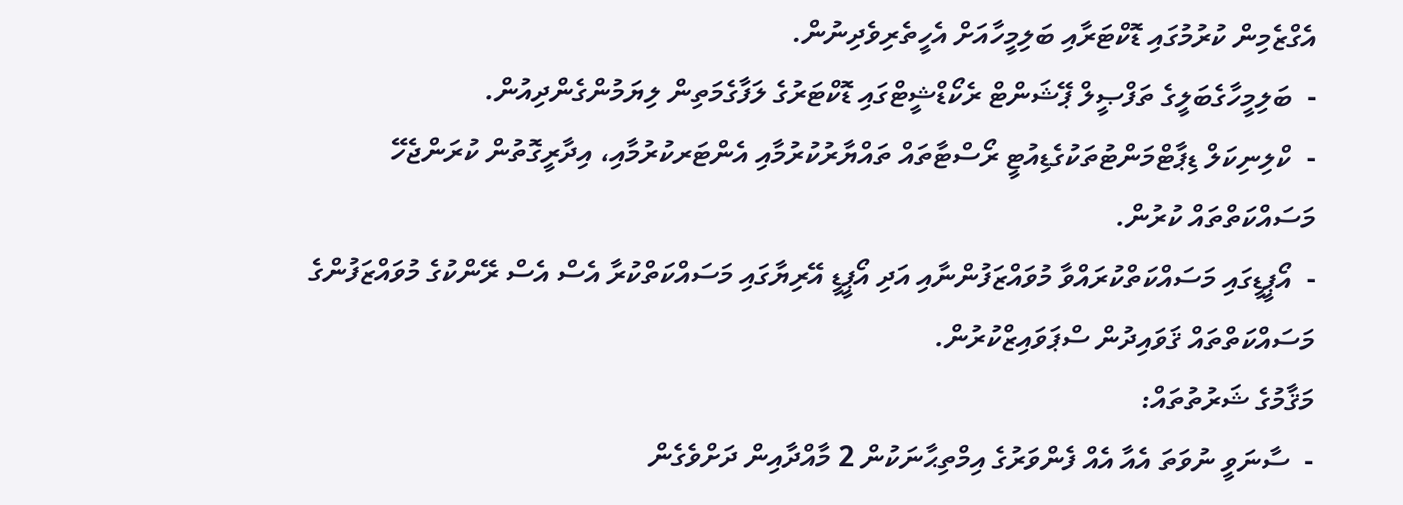އެގްޒެމިން ކުރުމުގައި ޑޮކްޓަރާއި ބަލިމީހާއަށް އެހީތެރިވެދިނުން.
-  ބަލިމީހާގެބަލީގެ ތަފްޞީލް ޕޭޝަންޓް ރެކޯޑްޝީޓްގައި ޑޮކްޓަރުގެ ލަފާގެމަތިން ލިޔަމުންގެންދިއުން.
-  ކްލިނިކަލް ޑިޕާޓްމަންޓުތަކުގެޑިއުޓީ ރޯސްޓާތައް ތައްޔާރުކުރުމާއި އެންޓަރކުރުމާއި، އިދާރީގޮތުން ކުރަންޖެހޭ މަސައްކަތްތައް ކުރުން.
-  އޯޕީޑީގައި މަސައްކަތްކުރައްވާ މުވައްޒަފުންނާއި އަދި އޯޕީޑީ އޭރިޔާގައި މަސައްކަތްކުރާ އެސް އެސް ރޭންކުގެ މުވައްޒަފުންގެ މަސައްކަތްތައް ޤަވައިދުން ސްޕަވައިޒްކުރުން.
މަޤާމުގެ ޝަރުތުތައް:
-  ސާނަވީ ނުވަތަ އެއާ އެއް ފެންވަރުގެ އިމްތިޙާނަކުން 2 މާއްދާއިން ދަށްވެގެން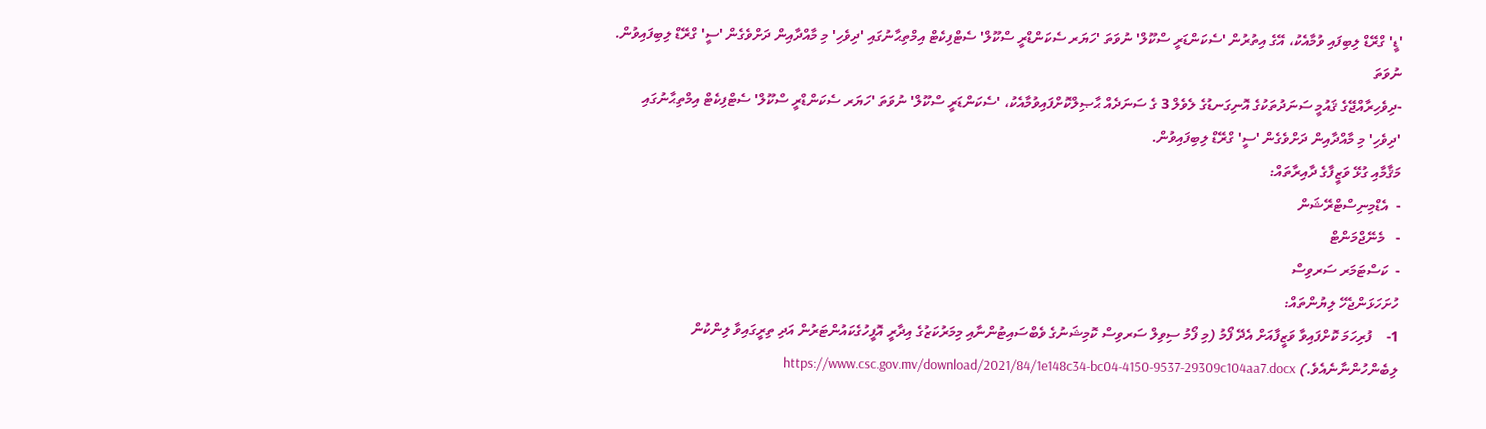'ޑީ' ގްރޭޑް ލިބިފައި ވުމާއެކު، އޭގެ އިތުރުން 'ސެކަންޑަރީ ސްކޫލް' ނުވަތަ 'ހަޔަރ ސެކަންޑްރީ ސްކޫލް' ސެޓްފިކެޓް އިމްތިޙާނުގައި 'ދިވެހި' މި މާއްދާއިން ދަށްވެގެން 'ސީ' ގްރޭޑް ލިބިފައިވުން.
ނުވަތަ
-ދިވެހިރާއްޖޭގެ ޤައުމީ ސަނަދުތަކުގެ އޮނިގަނޑުގެ ލެވެލް 3 ގެ ސަނަދެއް ޙާޞިލްކޮށްފައިވުމާއެކު، 'ސެކަންޑަރީ ސްކޫލް' ނުވަތަ 'ހަޔަރ ސެކަންޑްރީ ސްކޫލް' ސެޓްފިކެޓް އިމްތިޙާނުގައި 'ދިވެހި' މި މާއްދާއިން ދަށްވެގެން 'ސީ' ގްރޭޑް ލިބިފައިވުން.
މަޤާމާއި ގުޅޭ ވަޒީފާގެ ދާއިރާތައް:
-  އެޑްމިނިސްޓްރޭޝަން
-   މެނޭޖްމަންޓް
-  ކަސްޓަމަރ ސަރވިސް
ހުށަހަޅަންޖެހޭ ލިޔުންތައް:
1-    ފުރިހަމަ ކޮށްފައިވާ ވަޒީފާއަށް އެދޭ ފޯމު (މި ފޯމު ސިވިލް ސަރވިސް ކޮމިޝަނުގެ ވެބްސައިޓުންނާއި މިމަރުކަޒުގެ އިދާރީ އޮފީހުގެކައުންޓަރުން އަދި ތިރީގައިވާ ލިންކުން ލިބެންހުންނާނެއެވެ.) https://www.csc.gov.mv/download/2021/84/1e148c34-bc04-4150-9537-29309c104aa7.docx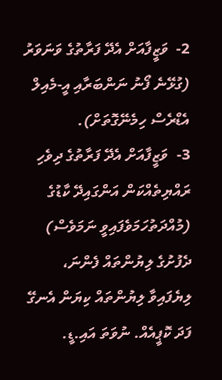2-  ވަޒީފާއަށް އެދޭ ފަރާތުގެ ވަނަވަރު (ގުޅޭނެ ފޯނު ނަންބަރާއި އީ-މެއިލް އެޑްރެސް ހިމެނޭގޮތަށް).
3-  ވަޒީފާއަށް އެދޭ ފަރާތުގެ ދިވެހި ރައްޔިތެއްކަން އަންގައިދޭ ކާޑުގެ (މުއްދަތުހަމަވެފައިވީ ނަމަވެސް) ދެފުށުގެ ލިޔުންތައް ފެންނަ، ލިޔެފައިވާ ލިޔުންތައް ކިޔަން އެނގޭ ފަދަ ކޮޕީއެއް. ނުވަތަ އައި.ޑީ.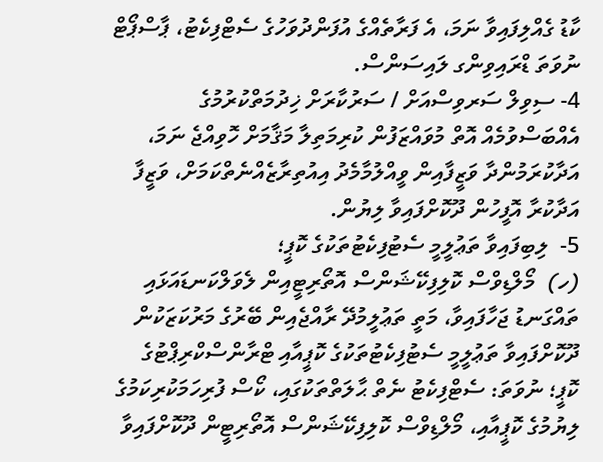ކާޑު ގެއްލިފައިވާ ނަމަ، އެ ފަރާތެއްގެ އުފަންދުވަހުގެ ސެޓްފިކެޓު، ޕާސްޕޯޓް ނުވަތަ ޑްރައިވިންގ ލައިސަންސް.
4- ސިވިލް ސަރވިސްއަށް / ސަރުކާރަށް ޚިދުމަތްކުރުމުގެ އެއްބަސްވުމެއް އޮތް މުވައްޒަފުން ކުރިމަތިލާ މަޤާމަށް ހޮވިއްޖެ ނަމަ، އަދާކުރަމުންދާ ވަޒީފާއިން ވީއްލުމާމެދު އިއުތިރާޒެއްނެތްކަމަށް، ވަޒީފާ އަދާކުރާ އޮފީހުން ދޫކޮށްފައިވާ ލިޔުން.
5-  ލިބިފައިވާ ތަޢުލީމީ ސެޓުފިކެޓުތަކުގެ ކޮޕީ؛
(ހ)  މޯލްޑިވްސް ކޮލިފިކޭޝަންސް އޮތޯރިޓީއިން ލެވަލްކަނޑައަޅައި ތައްގަނޑު ޖަހާފައިވާ، މަތީ ތަޢުލީމުދޭ ރާއްޖެއިން ބޭރުގެ މަރުކަޒަކުން ދޫކޮށްފައިވާ ތަޢުލީމީ ސެޓުފިކެޓުތަކުގެ ކޮޕީއާއި ޓްރާންސްކްރިޕްޓުގެ ކޮޕީ؛ ނުވަތަ: ސެޓްފިކެޓު ނެތް ޙާލަތްތަކުގައި، ކޯސް ފުރިހަމަކުރިކަމުގެ ލިޔުމުގެ ކޮޕީއާއި، މޯލްޑިވްސް ކޮލިފިކޭޝަންސް އޮތޯރިޓީން ދޫކޮށްފައިވާ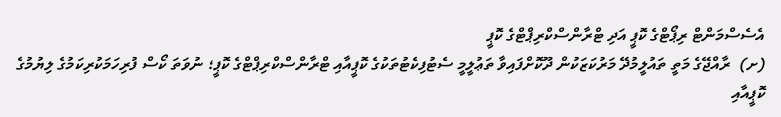އެސެސްމަންޓް ރިޕޯޓްގެ ކޮޕީ އަދި ޓްރާންސްކްރިޕްޓްގެ ކޮޕީ
(ށ)  ރާއްޖޭގެ މަތީ ތައުލީމުދޭ މަރުކަޒަކުން ދޫކޮށްފައިވާ ތަޢުލީމީ ސެޓުފިކެޓުތަކުގެ ކޮޕީއާއި ޓްރާންސްކްރިޕްޓްގެ ކޮޕީ؛ ނުވަތަ ކޯސް ފުރިހަމަކުރިކަމުގެ ލިޔުމުގެ ކޮޕީއާއި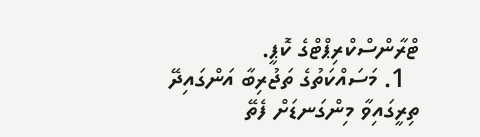ޓްރާންސްކްރިޕްޓްގެ ކޮޕީ.
  1. މަސައްކަތުގެ ތަޖުރިބާ އަންގައިދޭ ތިރީގައިވާ މިންގަނޑަށް ފެތޭ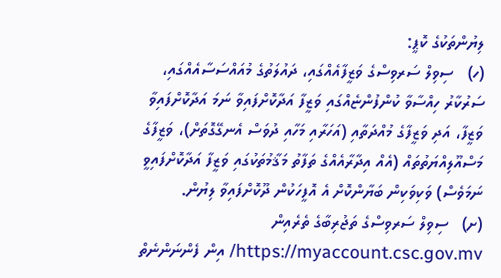ލިޔުންތަކުގެ ކޮޕީ:
(ހ)   ސިވިލް ސަރވިސްގެ ވަޒީފާއެއްގައި، ދައުލަތުގެ މުއައްސަސާއެއްގައި، ސަރުކާރު ހިއްސާވާ ކުންފުންޏެއްގައި ވަޒީފާ އަދާކޮށްފައިވާ ނަމަ އަދާކޮށްފައިވާ ވަޒީފާ، އަދި ވަޒީފާގެ މުއްދަތާއި (އަހަރާއި މަހާއި ދުވަސް އެނގޭގޮތަށް)، ވަޒީފާގެ މަސްއޫލިއްޔަތުތައް (އެއް އިދާރާއެއްގެ ތަފާތު މަޤާމުތަކުގައި ވަޒީފާ އަދާކޮށްފައިވީ ނަމަވެސް) ވަކިވަކިން ބަޔާންކޮށް އެ އޮފީހަކުން ދޫކޮށްފައިވާ ލިޔުން.
(ށ)   ސިވިލް ސަރވިސްގެ ތަޖުރިބާގެ ތެރެއިން https://myaccount.csc.gov.mv/ އިން ފެންނަންނެތް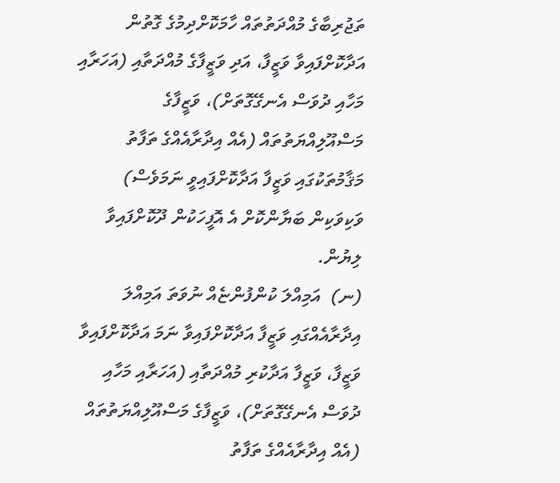ތަޖުރިބާގެ މުއްދަތުތައް ހާމަކޮށްދިމުގެ ގޮތުން އަދާކޮށްފައިވާ ވަޒީފާ، އަދި ވަޒީފާގެ މުއްދަތާއި (އަހަރާއި މަހާއި ދުވަސް އެނގޭގޮތަށް)، ވަޒީފާގެ މަސްއޫލިއްޔަތުތައް (އެއް އިދާރާއެއްގެ ތަފާތު މަޤާމުތަކުގައި ވަޒީފާ އަދާކޮށްފައިވީ ނަމަވެސް) ވަކިވަކިން ބަޔާންކޮށް އެ އޮފީހަކުން ދޫކޮށްފައިވާ ލިޔުން.
(ނ)  އަމިއްލަ ކުންފުންޏެއް ނުވަތަ އަމިއްލަ އިދާރާއެއްގައި ވަޒީފާ އަދާކޮށްފައިވާ ނަމަ އަދާކޮށްފައިވާ ވަޒީފާ، ވަޒީފާ އަދާކުރި މުއްދަތާއި (އަހަރާއި މަހާއި ދުވަސް އެނގޭގޮތަށް)، ވަޒީފާގެ މަސްއޫލިއްޔަތުތައް (އެއް އިދާރާއެއްގެ ތަފާތު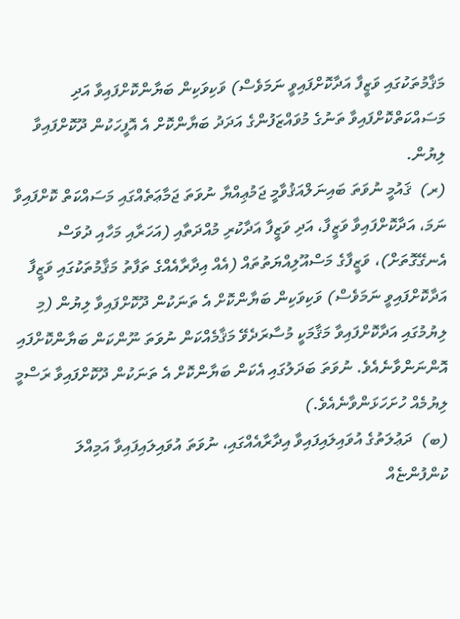މަޤާމުތަކުގައި ވަޒީފާ އަދާކޮށްފައިވީ ނަމަވެސް) ވަކިވަކިން ބަޔާންކޮށްފައިވާ އަދި މަސައްކަތްކޮށްފައިވާ ތަނުގެ މުވައްޒަފުންގެ އަދަދު ބަޔާންކޮށް އެ އޮފީހަކުން ދޫކޮށްފައިވާ ލިޔުން.
(ރ)  ޤައުމީ ނުވަތަ ބައިނަލްއަޤުވާމީ ޖަމުޢިއްޔާ ނުވަތަ ޖަމާޢަތެއްގައި މަސައްކަތް ކޮށްފައިވާ ނަމަ، އަދާކޮށްފައިވާ ވަޒީފާ، އަދި ވަޒީފާ އަދާކުރި މުއްދަތާއި (އަހަރާއި މަހާއި ދުވަސް އެނގޭގޮތަށް)، ވަޒީފާގެ މަސްއޫލިއްޔަތުތައް (އެއް އިދާރާއެއްގެ ތަފާތު މަޤާމުތަކުގައި ވަޒީފާ އަދާކޮށްފައިވީ ނަމަވެސް) ވަކިވަކިން ބަޔާންކޮށް އެ ތަނަކުން ދޫކޮށްފައިވާ ލިޔުން (މި ލިޔުމުގައި އަދާކޮށްފައިވާ މަޤާމަކީ މުސާރަދެވޭ މަޤާމެއްކަން ނުވަތަ ނޫންކަން ބަޔާންކޮށްފައި އޮންނަންވާނެއެވެ. ނުވަތަ ބަދަލުގައި އެކަން ބަޔާންކޮށް އެ ތަނަކުން ދޫކޮށްފައިވާ ރަސްމީ ލިޔުމެއް ހުށަހަޅަންވާނެއެވެ.)
(ބ)  ދަޢުލަތުގެ އުވައިލައިފައިވާ އިދާރާއެއްގައި، ނުވަތަ އުވައިލައިފައިވާ އަމިއްލަ ކުންފުންޏެއް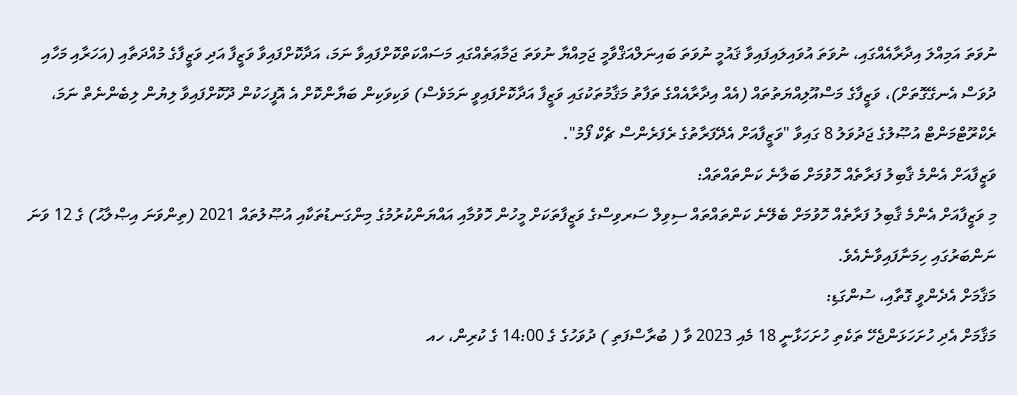ނުވަތަ އަމިއްލަ އިދާރާއެއްގައި، ނުވަތަ އުވައިލައިފައިވާ ޤައުމީ ނުވަތަ ބައިނަލްއަޤްވާމީ ޖަމިއްޔާ ނުވަތަ ޖަމާޢަތެއްގައި މަސައްކަތްކޮށްފައިވާ ނަމަ، އަދާކޮށްފައިވާ ވަޒީފާ އަދި ވަޒީފާގެ މުއްދަތާއި (އަހަރާއި މަހާއި ދުވަސް އެނގޭގޮތަށް)، ވަޒީފާގެ މަސްއޫލިއްޔަތުތައް (އެއް އިދާރާއެއްގެ ތަފާތު މަޤާމުތަކުގައި ވަޒީފާ އަދާކޮށްފައިވީ ނަމަވެސް) ވަކިވަކިން ބަޔާންކޮށް އެ އޮފީހަކުން ދޫކޮށްފައިވާ ލިޔުން ލިބެންނެތް ނަމަ، ރެކްރޫޓްމަންޓް އުޞޫލުގެ ޖަދުވަލު 8 ގައިވާ "ވަޒީފާއަށް އެދޭފަރާތުގެ ރެފަރެންސް ޗެކް ފޯމު".
ވަޒީފާއަށް އެންމެ ޤާބިލު ފަރާތެއް ހޮވުމަށް ބަލާނެ ކަންތައްތައް:
މި ވަޒީފާއަށް އެންމެ ޤާބިލު ފަރާތެއް ހޮވުމަށް ބެލޭނެ ކަންތައްތައް ސިވިލް ސަރވިސްގެ ވަޒީފާތަކަށް މީހުން ހޮވުމާއި އައްޔަންކުރުމުގެ މިންގަނޑުތަކާއި އުޞޫލުތައް 2021 (ތިންވަނަ އިޞްލާޙު) ގެ 12 ވަނަ ނަންބަރުގައި ހިމަނާފައިވާނެއެވެ.
މަޤާމަށް އެދެންވީ ގޮތާއި، ސުންގަޑި:
މަޤާމަށް އެދި ހުށަހަޅަންޖެހޭ ތަކެތި ހުށަހަޅާނީ 18 މެއި 2023 ވާ ( ބުރާސްފަތި ) ދުވަހުގެ ގެ 14:00 ގެ ކުރިން، ހއ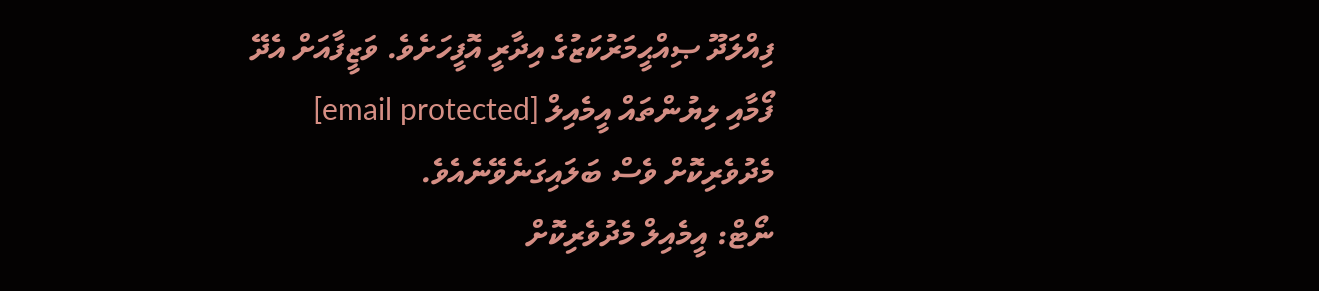ފިއްލަދޫ ޞިއްޙީމަރުކަޒުގެ އިދާރީ އޮފީހަށެވެ. ވަޒީފާއަށް އެދޭ ފޯމާއި ލިޔުންތައް އީމެއިލް [email protected] މެދުވެރިކޮށް ވެސް ބަލައިގަނެވޭނެއެވެ.
ނޯޓް: އީމެއިލް މެދުވެރިކޮށް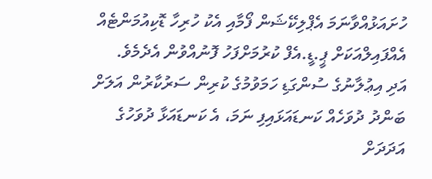ހުށައަޅުއްވާނަމަ އެޕްލިކޭޝަން ފޯމާއި އެކު ހުރިހާ ޑޮކިއުމަންޓެއް އެއްފައިލްއަކަށް ޕީ.ޑީ.އެފް ކުރުމަށްފަހު ފޮނުއްވުން އެދެމެވެ.
އަދި އިޢުލާނުގެ ސުންގަޑި ހަމަވުމުގެ ކުރިން ސަރުކާރުން އަލަށް ބަންދު ދުވަހެއް ކަނޑައަޅައިފި ނަމަ، އެ ކަނޑައަޅާ ދުވަހުގެ އަދަދަށް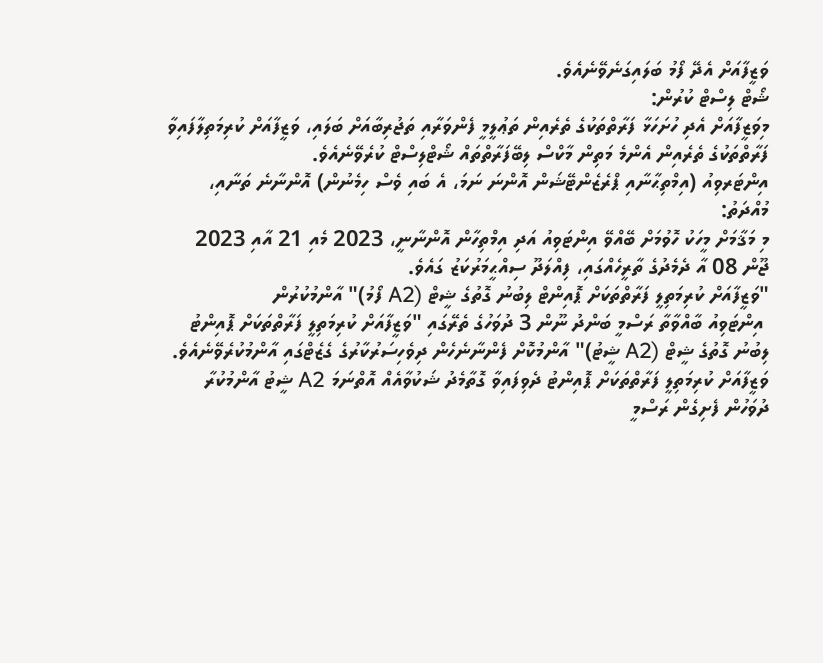ވަޒީފާއަށް އެދޭ ފޯމު ބަލައިގަނެވޭނެއެވެ.
ޝޯޓް ލިސްޓް ކުރުން:
މިވަޒީފާއަށް އެދި ހުށަހަޅާ ފަރާތްތަކުގެ ތެރެއިން ތަޢުލީމީ ފެންވަރާއި ތަޖުރިބާއަށް ބަލައި، ވަޒީފާއަށް ކުރިމަތިލާފައިވާ ފަރާތްތަކުގެ ތެރެއިން އެންމެ މަތިން މާކްސް ލިބޭފަރާތްތައް ޝޯޓްލިސްޓް ކުރެވޭނެއެވެ.
އިންޓަރވިއު (އިމްތިޙާނާއި ޕްރެޒެންޓޭޝަން އޮންނަ ނަމަ، އެ ބައި ވެސް ހިމެނުން) އޮންނާނެ ތަނާއި، މުއްދަތު:
މި މަޤާމަށް މީހަކު ހޮވުމަށް ބޭއްވޭ އިންޓަވިއު އަދި އިމްތިހާން އޮންނާނީ، 2023 މެއި 21 އާއި 2023  ޖޫން 08 އާ ދެމެދުގެ ތާރީހެއްގައި، ފިއްލަދޫ ސިއްޙީމަރުކަޒު ގައެވެ.
"ވަޒީފާއަށް ކުރިމަތިލީ ފަރާތްތަކަށް ޕޮއިންޓް ލިބުނު ގޮތުގެ ޝީޓް (A2 ފޯމު)" އާންމުކުރުން
 އިންޓަވިއު ބާއްވާތާ ރަސްމީ ބަންދު ނޫން 3 ދުވަހުގެ ތެރޭގައި "ވަޒީފާއަށް ކުރިމަތިލީ ފަރާތްތަކަށް ޕޮއިންޓު ލިބުނު ގޮތުގެ ޝީޓް (A2 ޝީޓު)" އާންމުކޮށް ފެންނާނެހެން ދިވެހިސަރުކާރުގެ ގެޒެޓްގައި އާންމުކުރެވޭނެއެވެ. ވަޒީފާއަށް ކުރިމަތިލީ ފަރާތްތަކަށް ޕޮއިންޓު ދެވިފައިވާ ގޮތާމެދު ޝަކުވާއެއް އޮތްނަމަ A2 ޝީޓު އާންމުކުރާ ދުވަހުން ފެށިގެން ރަސްމީ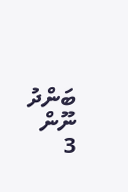ބަންދު ނޫން 3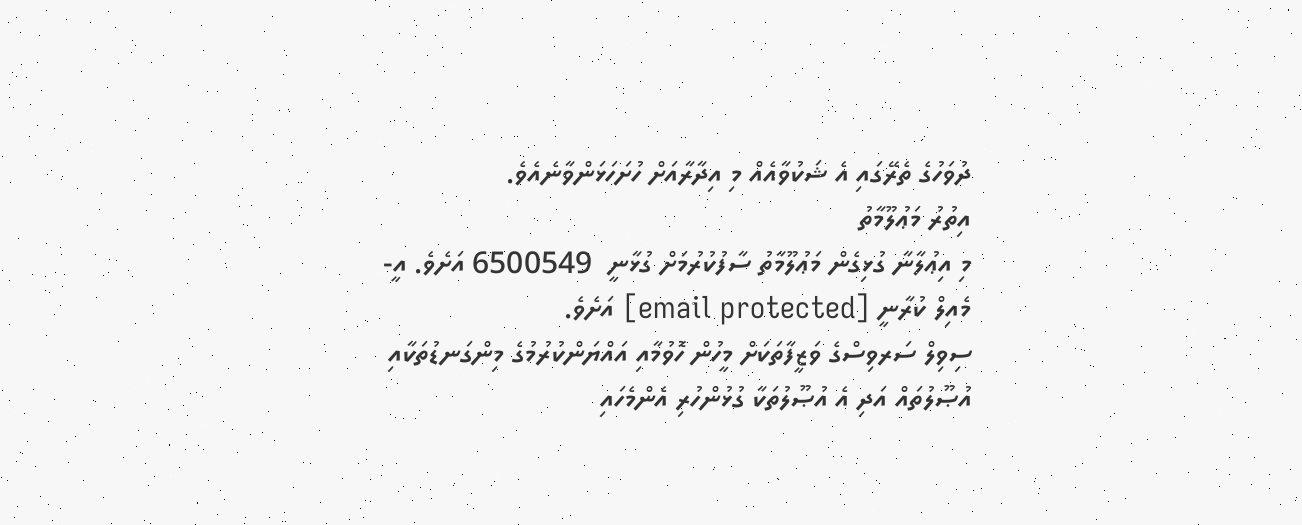ދުވަހުގެ ތެރޭގައި އެ ޝަކުވާއެއް މި އިދާރާއަށް ހުށަހަޅަންވާނެއެވެ.
އިތުރު މަޢުލޫމާތު
މި އިޢުލާނާ ގުޅިގެން މަޢުލޫމާތު ސާފުކުރުމަށް ގުޅާނީ  6500549 އަށެވެ. އީ-މެއިލް ކުރާނީ [email protected] އަށެވެ.
ސިވިލް ސަރވިސްގެ ވަޒީފާތަކަށް މީހުން ހޮވުމާއި އައްޔަންކުރުމުގެ މިންގަނޑުތަކާއި އުޞޫލުތައް އަދި އެ އުޞޫލުތަކާ ގުޅުންހުރި އެންމެހައި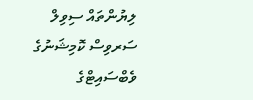ލިޔުންތައް ސިވިލް ސަރވިސް ކޮމިޝަނުގެ ވެބްސައިޓްގެ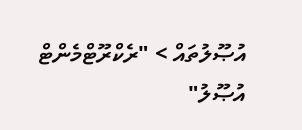އުޞޫލުތައް > "ރެކްރޫޓްމެންޓް އުޞޫލު"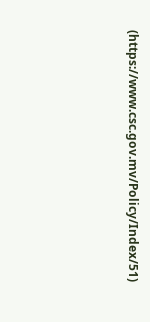(https://www.csc.gov.mv/Policy/Index/51)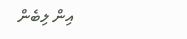އިން ލިބެން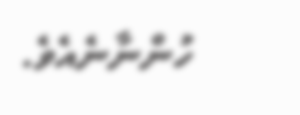ހުންނާނެއެވެ.